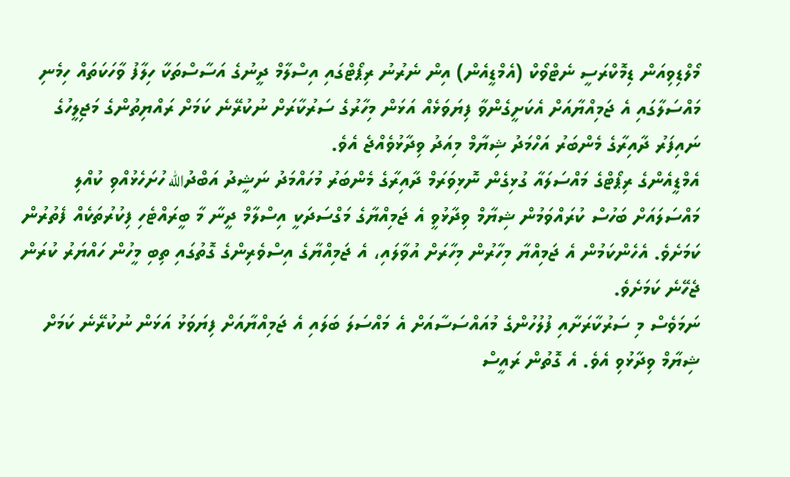މޯލްޑިވިއަން ޑިމޮކްރަސީ ނެޓްވޯކް (އެމްޑީއެން) އިން ނެރުނު ރިޕޯޓްގައި އިސްލާމް ދީނުގެ އަސާސްތަކާ ހިލާފު ވާހަކަތައް ހިމެނި މައްސަލާގައި އެ ޖަމިއްޔާއަށް އެކަށީގެންވާ ފިޔަވަޅެއް އަޅަން މިހާރުގެ ސަރުކާރަށް ނުކުރޭނެ ކަމަށް ރައްޔިތުންގެ މަޖިލީހުގެ ނައިފަރު ދާއިރާގެ މެންބަރު އަހްމަދު ޝިޔާމް މިއަދު ވިދާޅުވެއްޖެ އެވެ.
އެމްޑީއެންގެ ރިޕޯޓްގެ މައްސަލައާ ގުޅިގެން ނޮޅިވަރަމް ދާއިރާގެ މެންބަރު މުހައްމަދު ނަޝީދު އަބްދުالله ހުށަހެޅުއްވި ކުއްލި މައްސަލައަށް ބަހުސް ކުރައްވަމުން ޝިޔާމް ވިދާޅުވީ އެ ޖަމިއްޔާގެ މަގްސަދަކީ އިސްލާމް ދީނާ މާ ބީރައްޓެހި ފިކުރުތަކެއް ފެތުރުން ކަމަށެވެ. އެހެންކަމުން އެ ޖަމިއްޔާ މިހާރުން މިހާރަށް އުވާލައި، އެ ޖަމިއްޔާގެ އިސްވެރިންގެ ގޮތުގައި ތިބި މީހުން ހައްޔަރު ކުރަން ޖެހޭނެ ކަމަށެވެ.
ނަމަވެސް މި ސަރުކާރަށާއި ފުލުހުންގެ މުއައްސަސާއަށް އެ މައްސަލަ ބަލައި އެ ޖަމިއްޔާއަށް ފިޔަވަޅު އަޅަން ނުކުރޭނެ ކަމަށް ޝިޔާމް ވިދާޅުވި އެވެ. އެ ގޮތުން ރައީސް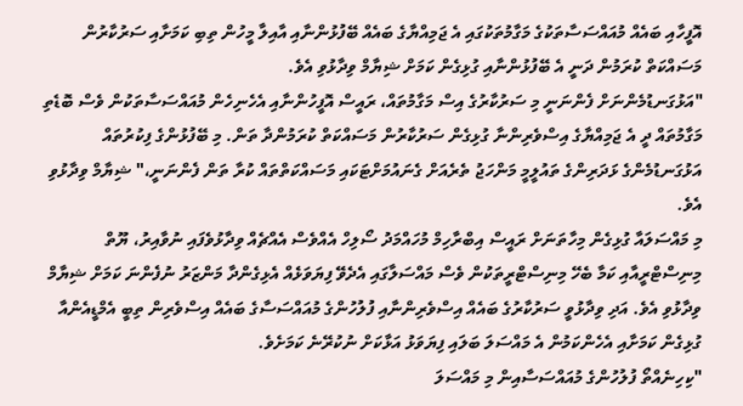އޮފީހާއި ބައެއް މުއައްސަސާތަކުގެ މަގާމުތަކުގައި އެ ޖަމިއްޔާގެ ބައެއް ބޭފުޅުންނާއި އާއިލާ މީހުން ތިބި ކަމަށާއި ސަރުކާރުން މަސައްކަތް ކުރަމުން ދަނީ އެ ބޭފުޅުންނާއި ގުޅިގެން ކަމަށް ޝިޔާމް ވިދާޅުވި އެވެ.
"އަޅުގަނޑުމެންނަށް ފެންނަނީ މި ސަރުކާރުގެ އިސް މަގާމުތައް، ރައީސް އޮފީހުންނާއި އެހެނިހެން މުއައްސަސާތަކުން ވެސް ބޮޑެތި މަގާމުތައް ދީ އެ ޖަމިއްޔާގެ އިސްވެރިންނާ ގުޅިގެން ސަރުކާރުން މަސައްކަތް ކުރަމުންދާ ތަން. މި ބޭފުޅުންގެ ފިކުރުތައް އަޅުގަނޑުމެންގެ ޅަދަރިންގެ ތައުލީމީ މަންހަޖު ތެރެއަށް ގެނައުމަށްޓަކައި މަސައްކަތްތައް ކުރާ ތަން ފެންނަނީ،" ޝިޔާމް ވިދާޅުވި އެވެ.
މި މައްސަލައާ ގުޅިގެން މިހާތަނަށް ރައީސް އިބްރާހިމް މުހައްމަދު ސޯލިހް އެއްވެސް އެއްޗެއް ވިދާޅުވެފައި ނުވާއިރު، ޔޫތް މިނިސްޓްރީއާއި ކަމާ ބެހޭ މިނިސްޓްރީތަކުން ވެސް މައްސަލާގައި އެދެވޭ ފިޔަވަޅެއް އެޅިގެންދާ މަންޒަރު ނުފެންނަ ކަމަށް ޝިޔާމް ވިދާޅުވި އެވެ. އަދި ވިދާޅުވީ ސަރުކާރުގެ ބައެއް އިސްވެރިންނާއި ފުލުހުންގެ މުއައްސަސާގެ ބައެއް އިސްވެރިން ތިބީ އެމްޑީއެންއާ ގުޅިގެން ކަމަށާއި އެހެންކަމުން އެ މައްސަލަ ބަލައި ފިޔަވަޅު އަޅާކަށް ނުކުރޭނެ ކަމަށެވެ.
"ކިހިނެއްތޯ ފުލުހުންގެ މުއައްސަސާއިން މި މައްސަލަ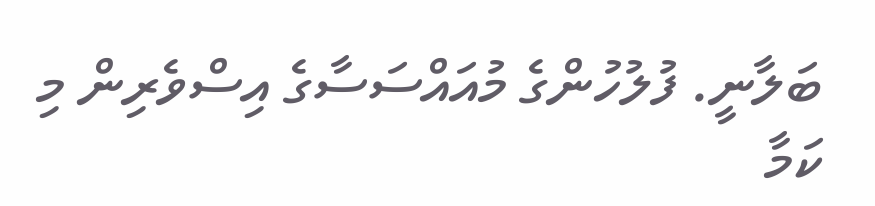ބަލާނީ. ފުލުހުންގެ މުއައްސަސާގެ އިސްވެރިން މި ކަމާ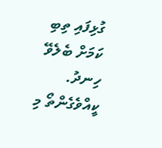ގުޅިފައި ތިބި ކަމަށް ބެލެވޭ ހިނދު. ކީއްވެގެންތޯ މި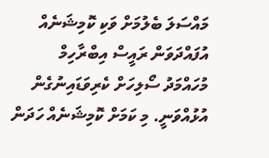މައްސަލަ ބެލުމަށް ވަކި ކޮމިޝަނެއް އުފައްދަވަން ރައީސް އިބްރާހިމް މުހައްމަދު ސޯލިހަށް ކެރިވަޑައިނުގެން އުޅުއްވަނީ. މި ކަމަށް ކޮމިޝަނެއް ހަދަން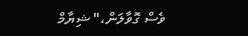ވެސް ގޮވާލަން،" ޝިޔާމް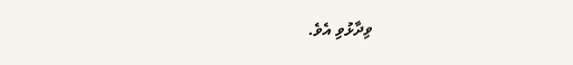ވިދާޅުވި އެވެ.